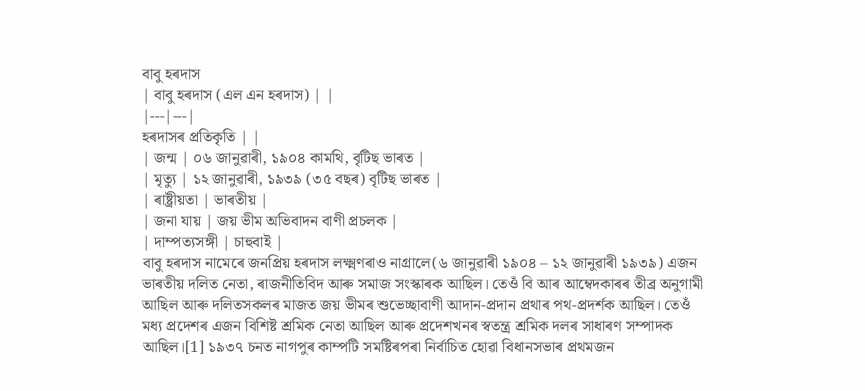বাবু হৰদাস
| বাবু হৰদাস (এল এন হৰদাস) | |
|---|---|
হৰদাসৰ প্ৰতিকৃতি | |
| জন্ম | ০৬ জানুৱাৰী, ১৯০৪ কামথি, বৃটিছ ভাৰত |
| মৃত্যু | ১২ জানুৱাৰী, ১৯৩৯ (৩৫ বছৰ) বৃটিছ ভাৰত |
| ৰাষ্ট্ৰীয়তা | ভাৰতীয় |
| জনা যায় | জয় ভীম অভিবাদন বাণী প্ৰচলক |
| দাম্পত্যসঙ্গী | চাহুবাই |
বাবু হৰদাস নামেৰে জনপ্ৰিয় হৰদাস লক্ষ্মণৰাও নাগ্ৰালে(৬ জানুৱাৰী ১৯০৪ – ১২ জানুৱাৰী ১৯৩৯) এজন ভাৰতীয় দলিত নেতা, ৰাজনীতিবিদ আৰু সমাজ সংস্কাৰক আছিল। তেওঁ বি আৰ আম্বেদকাৰৰ তীব্ৰ অনুগামী আছিল আৰু দলিতসকলৰ মাজত জয় ভীমৰ শুভেচ্ছাবাণী আদান-প্ৰদান প্ৰথাৰ পথ-প্ৰদৰ্শক আছিল। তেওঁ মধ্য প্ৰদেশৰ এজন বিশিষ্ট শ্ৰমিক নেতা আছিল আৰু প্ৰদেশখনৰ স্বতন্ত্ৰ শ্ৰমিক দলৰ সাধাৰণ সম্পাদক আছিল।[1] ১৯৩৭ চনত নাগপুৰ কাম্পটি সমষ্টিৰপৰা নিৰ্বাচিত হোৱা বিধানসভাৰ প্ৰথমজন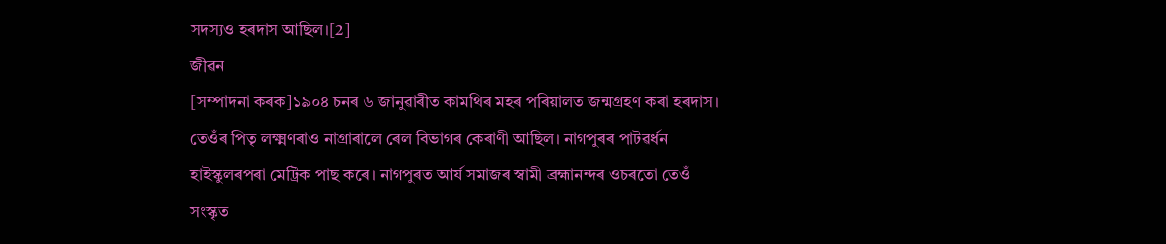সদস্যও হৰদাস আছিল।[2]
জীৱন
[সম্পাদনা কৰক]১৯০৪ চনৰ ৬ জানুৱাৰীত কামথিৰ মহৰ পৰিয়ালত জন্মগ্ৰহণ কৰা হৰদাস। তেওঁৰ পিতৃ লক্ষ্মণৰাও নাগ্ৰাৰালে ৰেল বিভাগৰ কেৰাণী আছিল। নাগপুৰৰ পাটৱৰ্ধন হাইস্কুলৰপৰা মেট্ৰিক পাছ কৰে। নাগপুৰত আৰ্য সমাজৰ স্বামী ব্ৰহ্মানন্দৰ ওচৰতো তেওঁ সংস্কৃত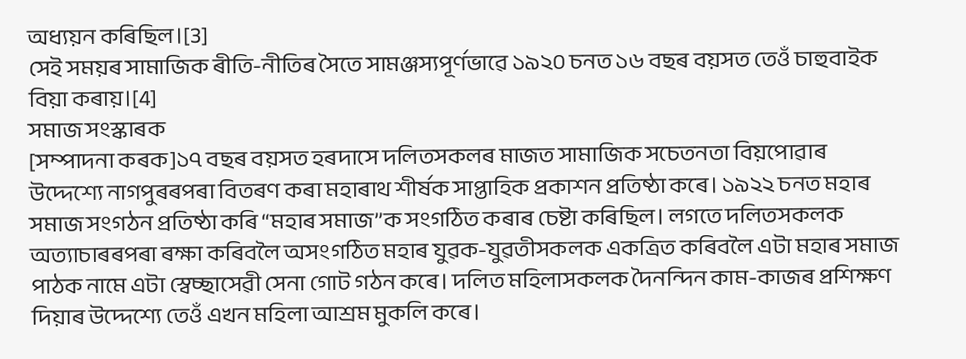অধ্যয়ন কৰিছিল।[3]
সেই সময়ৰ সামাজিক ৰীতি-নীতিৰ সৈতে সামঞ্জস্যপূৰ্ণভাৱে ১৯২০ চনত ১৬ বছৰ বয়সত তেওঁ চাহুবাইক বিয়া কৰায়।[4]
সমাজ সংস্কাৰক
[সম্পাদনা কৰক]১৭ বছৰ বয়সত হৰদাসে দলিতসকলৰ মাজত সামাজিক সচেতনতা বিয়পোৱাৰ উদ্দেশ্যে নাগপুৰৰপৰা বিতৰণ কৰা মহাৰাথ শীৰ্ষক সাপ্তাহিক প্ৰকাশন প্ৰতিষ্ঠা কৰে। ১৯২২ চনত মহাৰ সমাজ সংগঠন প্ৰতিষ্ঠা কৰি “মহাৰ সমাজ’’ক সংগঠিত কৰাৰ চেষ্টা কৰিছিল। লগতে দলিতসকলক অত্যাচাৰৰপৰা ৰক্ষা কৰিবলৈ অসংগঠিত মহাৰ যুৱক-যুৱতীসকলক একত্ৰিত কৰিবলৈ এটা মহাৰ সমাজ পাঠক নামে এটা স্বেচ্ছাসেৱী সেনা গোট গঠন কৰে। দলিত মহিলাসকলক দৈনন্দিন কাম-কাজৰ প্ৰশিক্ষণ দিয়াৰ উদ্দেশ্যে তেওঁ এখন মহিলা আশ্ৰম মুকলি কৰে।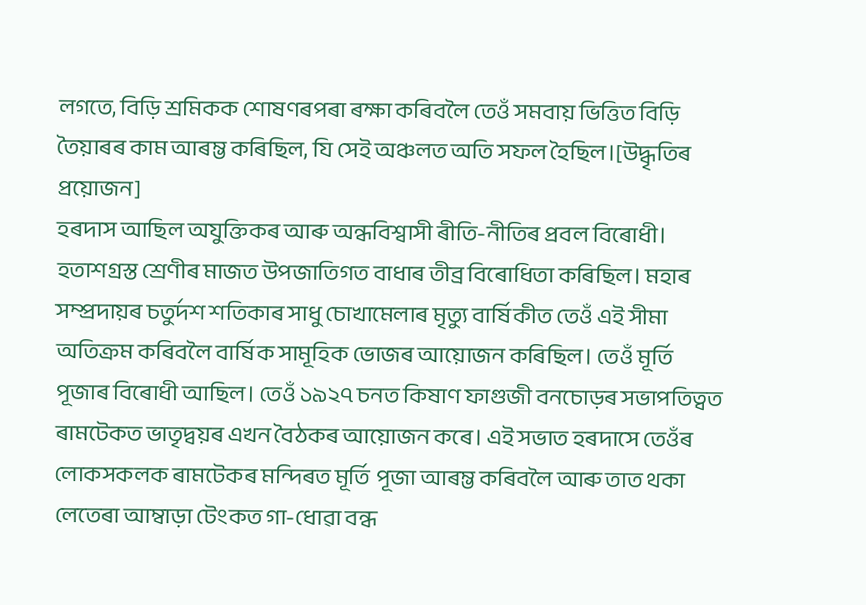লগতে, বিড়ি শ্ৰমিকক শোষণৰপৰা ৰক্ষা কৰিবলৈ তেওঁ সমবায় ভিত্তিত বিড়ি তৈয়াৰৰ কাম আৰম্ভ কৰিছিল, যি সেই অঞ্চলত অতি সফল হৈছিল।[উদ্ধৃতিৰ প্ৰয়োজন]
হৰদাস আছিল অযুক্তিকৰ আৰু অন্ধবিশ্বাসী ৰীতি-নীতিৰ প্ৰবল বিৰোধী। হতাশগ্ৰস্ত শ্ৰেণীৰ মাজত উপজাতিগত বাধাৰ তীব্ৰ বিৰোধিতা কৰিছিল। মহাৰ সম্প্ৰদায়ৰ চতুৰ্দশ শতিকাৰ সাধু চোখামেলাৰ মৃত্যু বাৰ্ষিকীত তেওঁ এই সীমা অতিক্ৰম কৰিবলৈ বাৰ্ষিক সামূহিক ভোজৰ আয়োজন কৰিছিল। তেওঁ মূৰ্তি পূজাৰ বিৰোধী আছিল। তেওঁ ১৯২৭ চনত কিষাণ ফাগুজী বনচোড়ৰ সভাপতিত্বত ৰামটেকত ভাতৃদ্বয়ৰ এখন বৈঠকৰ আয়োজন কৰে। এই সভাত হৰদাসে তেওঁৰ লোকসকলক ৰামটেকৰ মন্দিৰত মূৰ্তি পূজা আৰম্ভ কৰিবলৈ আৰু তাত থকা লেতেৰা আম্বাড়া টেংকত গা-ধোৱা বন্ধ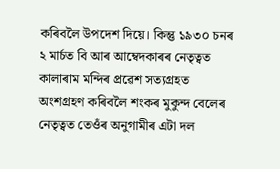কৰিবলৈ উপদেশ দিয়ে। কিন্তু ১৯৩০ চনৰ ২ মাৰ্চত বি আৰ আম্বেদকাৰৰ নেতৃত্বত কালাৰাম মন্দিৰ প্ৰৱেশ সত্যগ্ৰহত অংশগ্ৰহণ কৰিবলৈ শংকৰ মুকুন্দ বেলেৰ নেতৃত্বত তেওঁৰ অনুগামীৰ এটা দল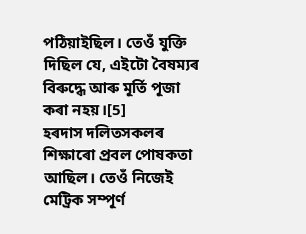পঠিয়াইছিল। তেওঁ যুক্তি দিছিল যে, এইটো বৈষম্যৰ বিৰুদ্ধে আৰু মূৰ্তি পূজা কৰা নহয়।[5]
হৰদাস দলিতসকলৰ শিক্ষাৰো প্ৰবল পোষকতা আছিল। তেওঁ নিজেই মেট্ৰিক সম্পূৰ্ণ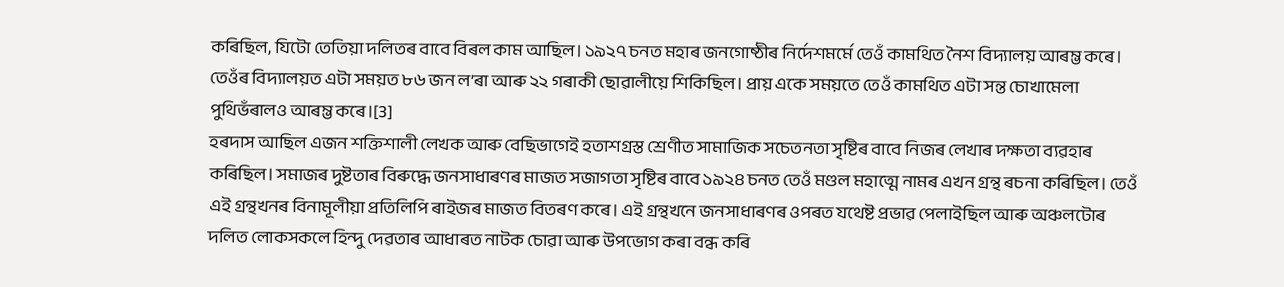কৰিছিল, যিটো তেতিয়া দলিতৰ বাবে বিৰল কাম আছিল। ১৯২৭ চনত মহাৰ জনগোষ্ঠীৰ নিৰ্দেশমৰ্মে তেওঁ কামথিত নৈশ বিদ্যালয় আৰম্ভ কৰে। তেওঁৰ বিদ্যালয়ত এটা সময়ত ৮৬ জন ল’ৰা আৰু ২২ গৰাকী ছোৱালীয়ে শিকিছিল। প্ৰায় একে সময়তে তেওঁ কামথিত এটা সন্ত চোখামেলা পুথিভঁৰালও আৰম্ভ কৰে।[3]
হৰদাস আছিল এজন শক্তিশালী লেখক আৰু বেছিভাগেই হতাশগ্ৰস্ত শ্ৰেণীত সামাজিক সচেতনতা সৃষ্টিৰ বাবে নিজৰ লেখাৰ দক্ষতা ব্যৱহাৰ কৰিছিল। সমাজৰ দুষ্টতাৰ বিৰুদ্ধে জনসাধাৰণৰ মাজত সজাগতা সৃষ্টিৰ বাবে ১৯২৪ চনত তেওঁ মণ্ডল মহাত্মে নামৰ এখন গ্ৰন্থ ৰচনা কৰিছিল। তেওঁ এই গ্ৰন্থখনৰ বিনামূলীয়া প্ৰতিলিপি ৰাইজৰ মাজত বিতৰণ কৰে। এই গ্ৰন্থখনে জনসাধাৰণৰ ওপৰত যথেষ্ট প্ৰভাৱ পেলাইছিল আৰু অঞ্চলটোৰ দলিত লোকসকলে হিন্দু দেৱতাৰ আধাৰত নাটক চোৱা আৰু উপভোগ কৰা বন্ধ কৰি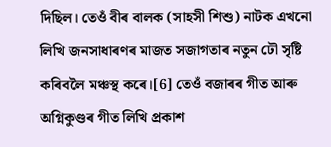দিছিল। তেওঁ বীৰ বালক (সাহসী শিশু) নাটক এখনো লিখি জনসাধাৰণৰ মাজত সজাগতাৰ নতুন ঢৌ সৃষ্টি কৰিবলৈ মঞ্চস্থ কৰে।[6] তেওঁ বজাৰৰ গীত আৰু অগ্নিকুণ্ডৰ গীত লিখি প্ৰকাশ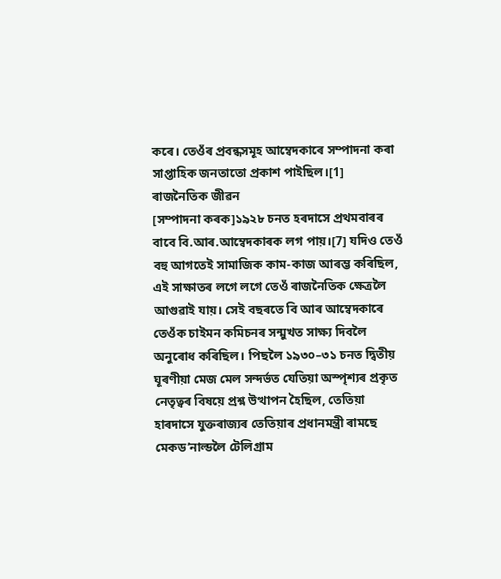কৰে। তেওঁৰ প্ৰবন্ধসমূহ আম্বেদকাৰে সম্পাদনা কৰা সাপ্তাহিক জনতাতো প্ৰকাশ পাইছিল।[1]
ৰাজনৈতিক জীৱন
[সম্পাদনা কৰক]১৯২৮ চনত হৰদাসে প্ৰথমবাৰৰ বাবে বি.আৰ.আম্বেদকাৰক লগ পায়।[7] যদিও তেওঁ বহু আগতেই সামাজিক কাম-কাজ আৰম্ভ কৰিছিল, এই সাক্ষাতৰ লগে লগে তেওঁ ৰাজনৈতিক ক্ষেত্ৰলৈ আগুৱাই যায়। সেই বছৰতে বি আৰ আম্বেদকাৰে তেওঁক চাইমন কমিচনৰ সন্মুখত সাক্ষ্য দিবলৈ অনুৰোধ কৰিছিল। পিছলৈ ১৯৩০–৩১ চনত দ্বিতীয় ঘূৰণীয়া মেজ মেল সন্দৰ্ভত যেতিয়া অস্পৃশ্যৰ প্ৰকৃত নেতৃত্বৰ বিষয়ে প্ৰশ্ন উত্থাপন হৈছিল, তেতিয়া হাৰদাসে যুক্তৰাজ্যৰ তেতিয়াৰ প্ৰধানমন্ত্ৰী ৰামছে মেকড’নাল্ডলৈ টেলিগ্ৰাম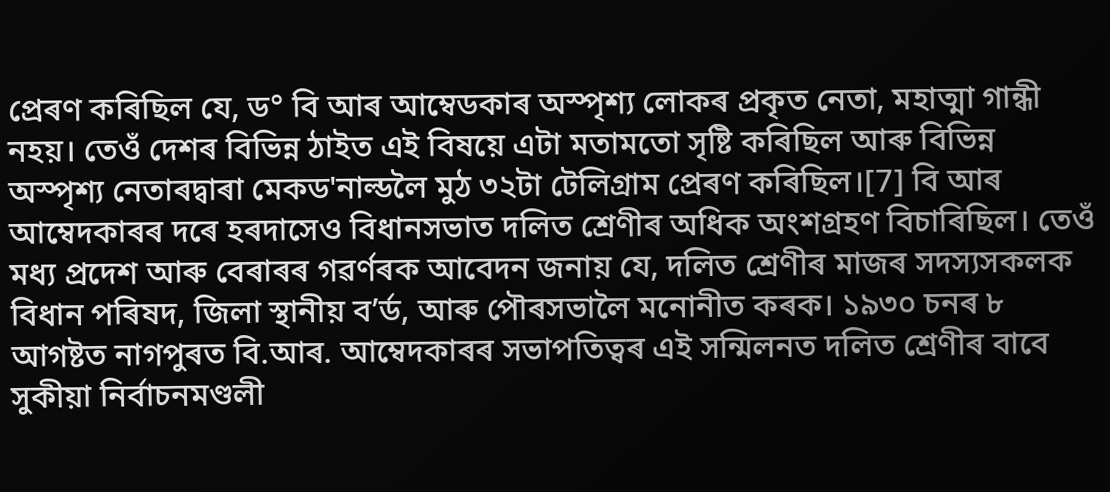প্ৰেৰণ কৰিছিল যে, ড° বি আৰ আম্বেডকাৰ অস্পৃশ্য লোকৰ প্ৰকৃত নেতা, মহাত্মা গান্ধী নহয়। তেওঁ দেশৰ বিভিন্ন ঠাইত এই বিষয়ে এটা মতামতো সৃষ্টি কৰিছিল আৰু বিভিন্ন অস্পৃশ্য নেতাৰদ্বাৰা মেকড'নাল্ডলৈ মুঠ ৩২টা টেলিগ্ৰাম প্ৰেৰণ কৰিছিল।[7] বি আৰ আম্বেদকাৰৰ দৰে হৰদাসেও বিধানসভাত দলিত শ্ৰেণীৰ অধিক অংশগ্ৰহণ বিচাৰিছিল। তেওঁ মধ্য প্ৰদেশ আৰু বেৰাৰৰ গৱৰ্ণৰক আবেদন জনায় যে, দলিত শ্ৰেণীৰ মাজৰ সদস্যসকলক বিধান পৰিষদ, জিলা স্থানীয় ব’ৰ্ড, আৰু পৌৰসভালৈ মনোনীত কৰক। ১৯৩০ চনৰ ৮ আগষ্টত নাগপুৰত বি.আৰ. আম্বেদকাৰৰ সভাপতিত্বৰ এই সন্মিলনত দলিত শ্ৰেণীৰ বাবে সুকীয়া নিৰ্বাচনমণ্ডলী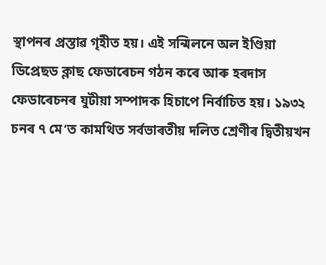স্থাপনৰ প্ৰস্তাৱ গৃহীত হয়। এই সন্মিলনে অল ইণ্ডিয়া ডিপ্ৰেছড ক্লাছ ফেডাৰেচন গঠন কৰে আৰু হৰদাস ফেডাৰেচনৰ যুটীয়া সম্পাদক হিচাপে নিৰ্বাচিত হয়। ১৯৩২ চনৰ ৭ মে’ত কামথিত সৰ্বভাৰতীয় দলিত শ্ৰেণীৰ দ্বিতীয়খন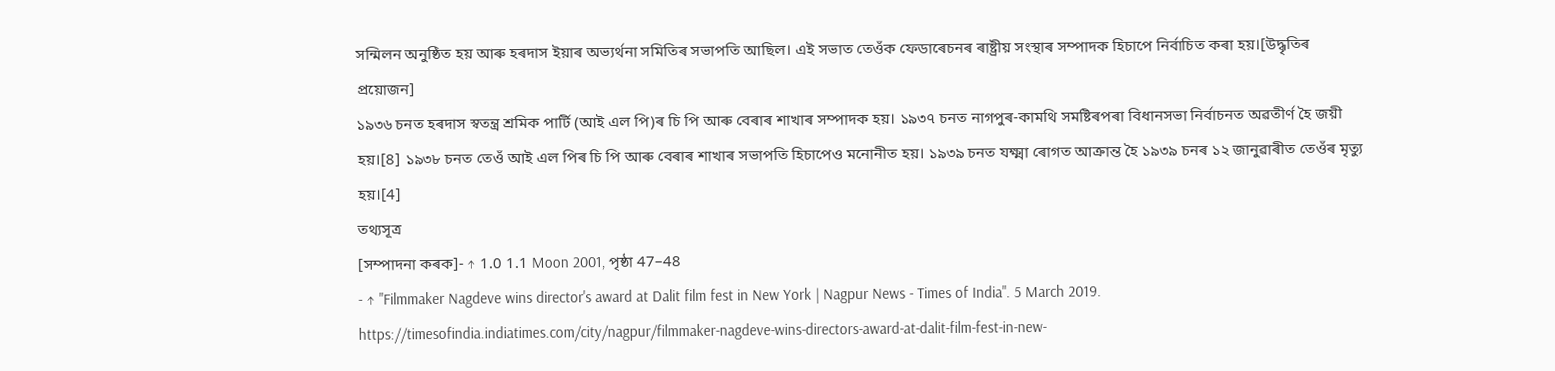সন্মিলন অনুষ্ঠিত হয় আৰু হৰদাস ইয়াৰ অভ্যৰ্থনা সমিতিৰ সভাপতি আছিল। এই সভাত তেওঁক ফেডাৰেচনৰ ৰাষ্ট্ৰীয় সংস্থাৰ সম্পাদক হিচাপে নিৰ্বাচিত কৰা হয়।[উদ্ধৃতিৰ প্ৰয়োজন]
১৯৩৬ চনত হৰদাস স্বতন্ত্ৰ শ্ৰমিক পাৰ্টি (আই এল পি)ৰ চি পি আৰু বেৰাৰ শাখাৰ সম্পাদক হয়। ১৯৩৭ চনত নাগপুৰ-কামথি সমষ্টিৰপৰা বিধানসভা নিৰ্বাচনত অৱতীৰ্ণ হৈ জয়ী হয়।[8] ১৯৩৮ চনত তেওঁ আই এল পিৰ চি পি আৰু বেৰাৰ শাখাৰ সভাপতি হিচাপেও মনোনীত হয়। ১৯৩৯ চনত যক্ষ্মা ৰোগত আক্ৰান্ত হৈ ১৯৩৯ চনৰ ১২ জানুৱাৰীত তেওঁৰ মৃত্যু হয়।[4]
তথ্যসূত্ৰ
[সম্পাদনা কৰক]- ↑ 1.0 1.1 Moon 2001, পৃষ্ঠা 47–48
- ↑ "Filmmaker Nagdeve wins director's award at Dalit film fest in New York | Nagpur News - Times of India". 5 March 2019. https://timesofindia.indiatimes.com/city/nagpur/filmmaker-nagdeve-wins-directors-award-at-dalit-film-fest-in-new-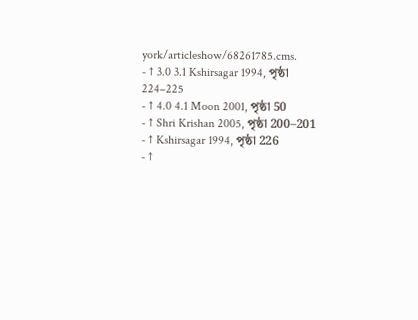york/articleshow/68261785.cms.
- ↑ 3.0 3.1 Kshirsagar 1994, পৃষ্ঠা 224–225
- ↑ 4.0 4.1 Moon 2001, পৃষ্ঠা 50
- ↑ Shri Krishan 2005, পৃষ্ঠা 200–201
- ↑ Kshirsagar 1994, পৃষ্ঠা 226
- ↑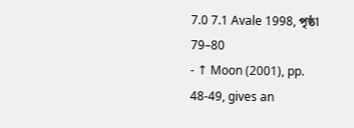7.0 7.1 Avale 1998, পৃষ্ঠা 79–80
- ↑ Moon (2001), pp. 48-49, gives an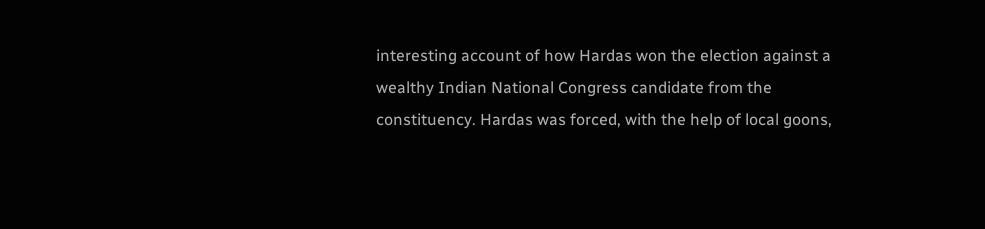interesting account of how Hardas won the election against a wealthy Indian National Congress candidate from the constituency. Hardas was forced, with the help of local goons,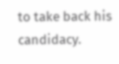to take back his candidacy.